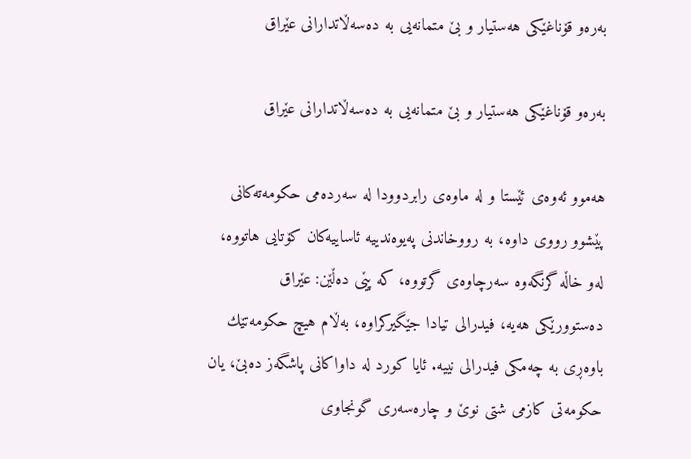بەرەو قۆناغێكی هەستیار و بێ‌ متمانەیی بە دەسەڵاتدارانی عێراق

بەرەو قۆناغێكی هەستیار و بێ‌ متمانەیی بە دەسەڵاتدارانی عێراق

هه‌موو ئه‌وه‌ی ئێستا و له ‌ماوه‌ی رابردوودا له سه‌رده‌می حكومه‌ته‌كانی پێشوو رووی داوه‌، به‌ رووخاندنی په‌یوه‌نديیه‌ ئاساییه‌كان كۆتایی هاتووه‌، له‌و خاڵه‌‌ گرنگه‌وه‌ سه‌رچاوه‌ی گرتووه‌، كه‌ پێی ده‌ڵێن: عێراق ده‌ستوورێكی هه‌یه‌،‌ فیدرالی تیادا جێگیركراوه‌، به‌ڵام هیچ حكومه‌تێك باوه‌ڕی به‌ چه‌مكی فیدرالی نییه‌. ئایا كورد له‌ داواكانی پاشگه‌ز ده‌بێ، یان حكومه‌تی كازمی شتی نوێ و چاره‌سه‌ری گونجاوی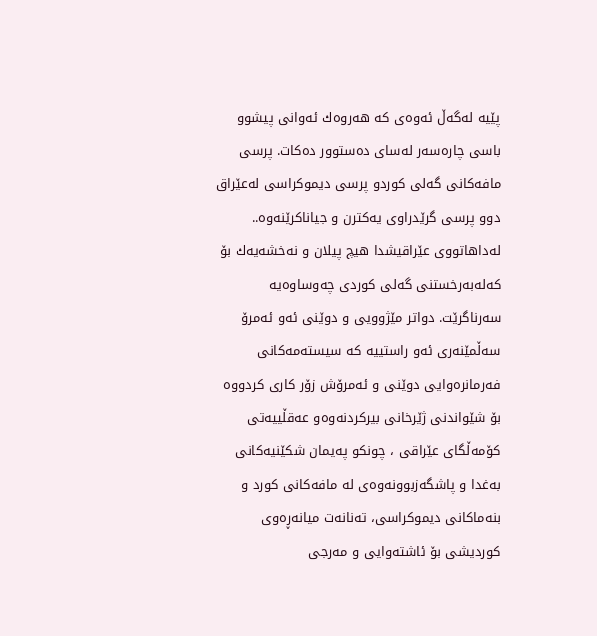پێیه‌ له‌گه‌ڵ ئه‌وه‌ی كه‌ هه‌روه‌ك ئه‌وانی پیشوو باسی چاره‌سه‌ر له‌سای ده‌ستوور ده‌كات. پرسی مافه‌كانی گەلی كوردو پرسی دیموكراسی له‌عێراق دوو پرسی گرێدراوی یه‌كترن و جیاناكرێنه‌وه‌.. له‌داهاتووی عێراقیشدا هیچ پیلان و نه‌خشه‌یه‌ك بۆ كه‌له‌به‌رخستنی گەلی كوردی چه‌وساوه‌یه‌ سه‌رناگرێت. دواتر مێژوویی و دوێنی ئەو ئەمرۆ سەڵمێنەری ئەو راستییە كه‌ سیستەمەكانی فەرمانرەوایی دوێنی و ئەمرۆش زۆر كاری كردووه‌ بۆ شێواندنی ژێرخانی بیركردنه‌وه‌و عه‌قڵییه‌تی كۆمه‌ڵگای عێراقی ، ‌چونكو په‌یمان شكێنیه‌كانی به‌غدا و پاشگه‌زبوونه‌وه‌ی له‌ مافه‌كانی كورد و بنه‌ماكانی دیموكراسی، ته‌نانه‌ت میانه‌ڕه‌وی كوردیشی بۆ ئاشته‌وایی و مه‌رجی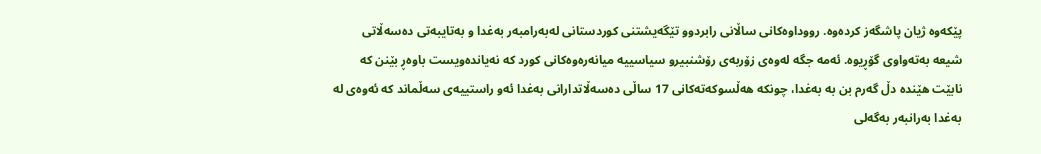پێكه‌وه‌ ژیان پاشگه‌ز كرده‌وه‌‌‌. رووداوه‌كانی ساڵانی رابردوو تێگه‌یشتنی كوردستانی له‌به‌رامبه‌ر به‌غدا و به‌تایبه‌تی ده‌سه‌ڵاتی شیعه‌ به‌ته‌واوی گۆڕیوه‌‌. ئه‌مه‌ جگه‌ له‌وه‌ی زۆربه‌ی رۆشنبیر‌و سیاسییه‌ میانه‌ره‌وه‌كانی كورد كه‌ نه‌یانده‌ویست باوه‌ڕ بێنن كه‌ نابێت هێنده‌ دڵ گه‌رم بن به‌ به‌غدا، چونكە هەڵسوكەتەكانی 17 ساڵی دەسەڵاتدارانی بەغدا ئەو راستییەی سەڵماند كە ئەوەی لە بەغدا بەرانبەر بەگەلی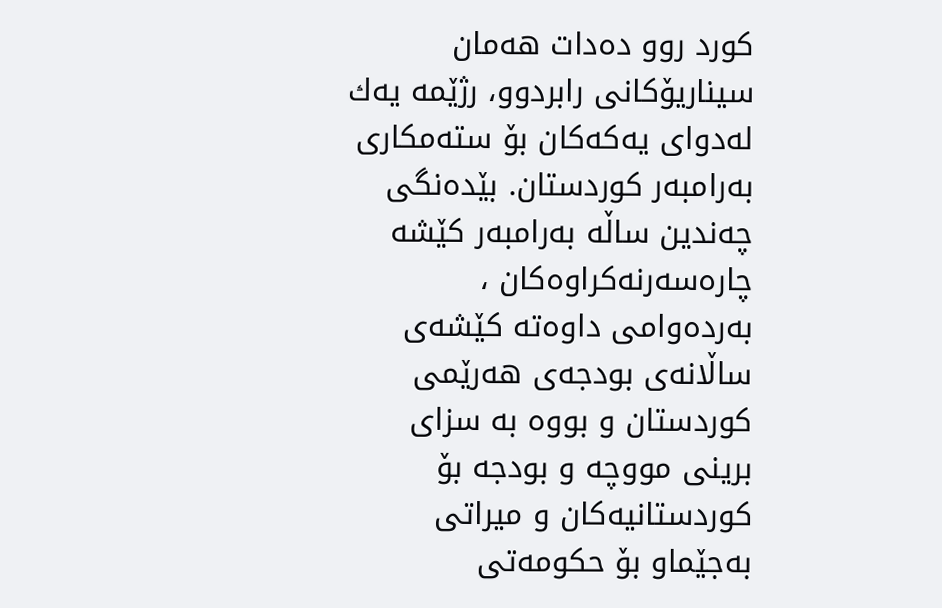كورد روو دەدات هەمان سیناریۆكانی رابردوو، رژێمە یەك لەدوای یەكەكان بۆ ستەمكاری بەرامبەر كوردستان. بێده‌نگی چه‌ندین ساڵه‌ به‌رامبه‌ر كێشه‌ چاره‌سه‌رنه‌كراوه‌كان ، به‌رده‌وامی داوه‌ته‌ كێشه‌ی ساڵانه‌ی بودجه‌ی هه‌رێمی كوردستان و بووه‌ به‌ سزای برینی مووچە و بودجە بۆ كوردستانیه‌كان و میراتی به‌جێماو بۆ حكومه‌تی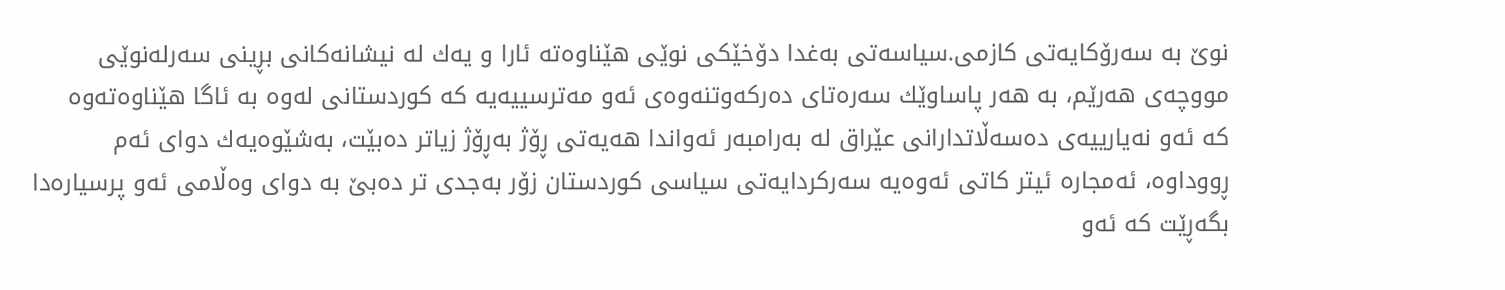نوێ به‌ سه‌رۆكایه‌تی كازمی.سیاسه‌تی به‌غدا دۆخێكی نوێی هێناوه‌ته‌‌ ئارا و یه‌ك له‌ نیشانه‌كانی بڕینی سه‌رله‌نوێی مووچه‌ی هه‌رێم، به‌ هه‌ر پاساوێك سه‌ره‌تای ده‌ركه‌وتنه‌وه‌ی ئه‌و مه‌ترسییه‌یه‌ كه‌ كوردستانی له‌وه‌ به‌ ئاگا هێناوه‌ته‌وه‌ ‌ كه‌ ئه‌و نه‌یارییه‌ی دەسەڵاتدارانی عێراق له‌ به‌رامبه‌ر ئه‌واندا هه‌یه‌تی ڕۆژ به‌ڕۆژ زیاتر ده‌بێت، به‌شێوه‌یه‌ك دوای ئه‌م ڕووداوه‌، ئه‌مجاره‌ ئیتر كاتی ئەوەیە سەركردایەتی سیاسی كوردستان زۆر به‌جدی تر ده‌بێ به‌ دوای وه‌ڵامی ئه‌و پرسیاره‌دا بگه‌ڕێت كه‌ ئه‌و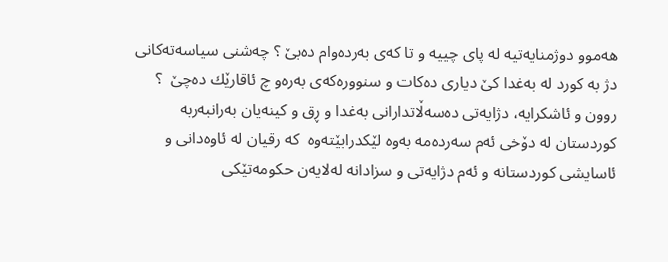هه‌موو دوژمنایه‌تیه‌ له‌ پای چییه‌ و تا كه‌ی به‌رده‌وام ده‌بێ ؟ چه‌شنی سیاسه‌ته‌كانی دژ به‌ كورد له‌ به‌غدا كێ دیاری ده‌كات و سنووره‌كه‌ی به‌ره‌و چ ئاقارێك ده‌چێ ‌ ؟ روون و ئاشكرایە، دژایه‌تی دەسەڵاتدارانی بەغدا و ڕق و كینەیان بەرانبەربە كوردستان له‌ دۆخی ئه‌م سه‌رده‌مه‌ به‌وه‌ لێكدرابێته‌وه‌ ‌ كه‌ رقیان له‌ ئاوه‌دانی و ئاسایشی كوردستانه و ‌‌ئه‌م دژایه‌تی و سزادانه‌ له‌لایه‌ن حكومه‌تێكی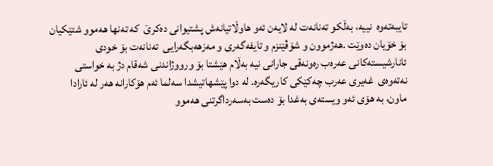تایبه‌ته‌وه‌ ‌ نییه‌، به‌ڵكو ته‌نانه‌ت له‌ لایه‌ن ئه‌و هاوڵاتیانه‌ش‌ پشتیوانی ده‌كرێ ‌ كه‌ تەنها هەموو شتێكیان بۆ خۆیان دەوێت .هه‌ژموون و شۆڤێنزم و تایفەگەری و مەزهەبگەرایی ‌ ته‌نانه‌ت بۆ خودی ئانارشیسته‌كانی عه‌ره‌ب ره‌ونه‌قی جارانی نیه‌ به‌ڵام هێشتا بۆ ورووژاندنی شه‌قام دژ به‌ خواستی نه‌ته‌وه‌ی ‌ غه‌یری‌ عه‌رب چه‌كێكی كاریگه‌ره‌‌. له‌ دوا پێشهاتیشدا سه‌لما ئه‌م هۆكارانه‌ هه‌ر له‌ ئارادا ماون، به‌ هۆی ئه‌و ویسته‌ی به‌غدا بۆ ده‌ست به‌سه‌رداگرتنی هه‌موو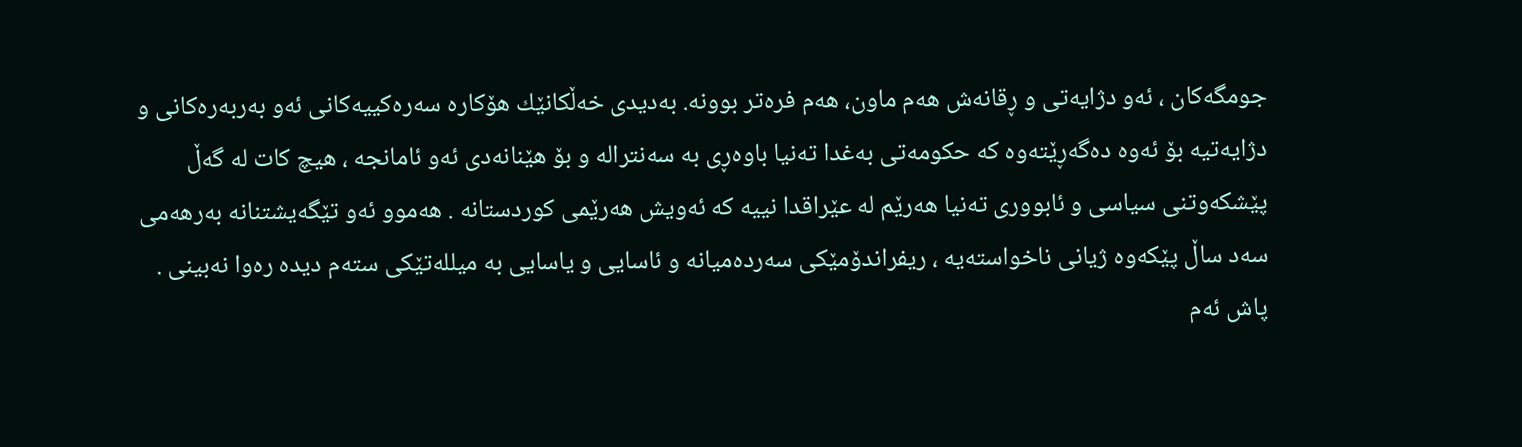جومگه‌كان ، ئه‌و دژایه‌تی و ڕقانه‌ش هه‌م ماون، هه‌م فره‌تر بوونه‌. به‌دیدی خه‌ڵكانێك هۆكاره‌ سه‌ره‌كییه‌كانی ئه‌و به‌ربه‌‌ره‌كانی و دژایه‌تیه‌‌ بۆ ئه‌وه ده‌‌گه‌ڕێته‌وه‌ كه‌ حكومه‌تی به‌غدا ته‌نیا باوه‌ڕی به‌ سه‌نتراله‌ و بۆ هێنانه‌دی ئه‌و ئامانجه ، هیچ كات له‌ گه‌ڵ پێشكه‌وتنی سیاسی و ئابووری ته‌نیا هه‌رێم له‌ عێراقدا نییه‌ كه‌ ئه‌ویش هه‌رێمی كوردستانه‌ . هه‌موو ئه‌و تێگه‌یشتنانه‌ به‌رهه‌می سه‌د ساڵ پێكه‌وه‌ ژیانی ناخواسته‌یه ، ریفراندۆمێكی سه‌رده‌میانه‌ و ئاسایی و یاسایی به‌ میلله‌تێكی سته‌م دیده‌ ره‌وا نه‌بینی . پاش ئه‌م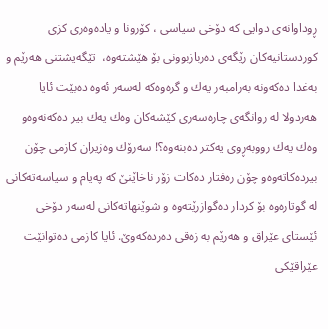ڕوداوانه‌ی دوایی كه‌ دۆخی سیاسی ، كۆرونا و یاده‌وه‌ری‌ كزی كوردستانیه‌كان رێگه‌ی ده‌ربازبوونی بۆ هێشته‌وه‌، ‌ تێگه‌یشتنی هه‌رێم و به‌غدا ده‌كه‌ونه‌ به‌رامبه‌ر یه‌ك‌ و گره‌وه‌كه‌ له‌سه‌ر ئه‌وه‌ ده‌بێت ئایا هه‌ردولا له‌ روانگه‌ی چاره‌سه‌ری كێشه‌كان وه‌ك یه‌ك بیر ده‌كه‌نه‌وه‌‌و وه‌ك یه‌ك رووبه‌ڕوی یه‌كتر ده‌بنه‌وه‌؟! سه‌رۆك وه‌زیران كازمی چۆن بیرده‌كاته‌وه‌و چۆن ره‌فتار ده‌كات زۆر ناخاێنێ كه‌ په‌یام و سیاسه‌ته‌كانی له‌ گوتاره‌وه‌ بۆ كردار ده‌گوازرێته‌وه‌ و شوێنهاته‌كانی له‌سه‌ر دۆخی ئێستای عێراق و هه‌رێم به‌ زه‌قی ده‌رده‌كه‌وێ. ئایا كازمی دەتوانێت عێراقێكی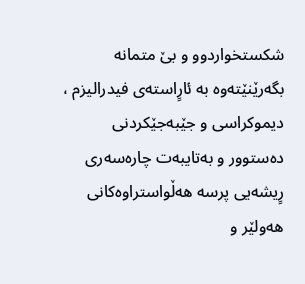شكستخواردوو و بێ‌ متمانە بگەرێنێتەوە بە ئارٍاستەی فیدرالیزم ، دیموكراسی و جێبەجێكردنی دەستوور و بەتایبەت چارەسەری رٍیشەیی پرسە هەڵواستراوەكانی هەولێر و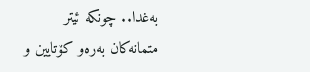بەغدا.. چونكە ئیتر متمانەكان بەرەو كۆتایین و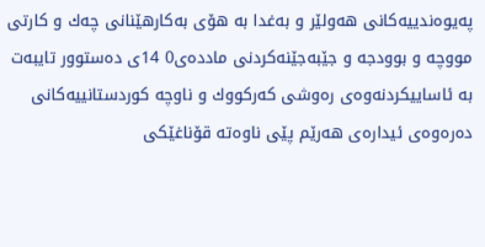پەیوەندییەكانی هەولێر و بەغدا بە هۆی بەكارهێنانی چەك و كارتی مووچە و بوودجە و جێبەجێنەكردنی ماددەی0 14ی دەستوور تایبەت بە ئاساییكردنەوەی رەوشی كەركووك و ناوچە كوردستانییەكانی دەرەوەی ئیدارەی هەرێم پێی ناوەتە قۆناغێكی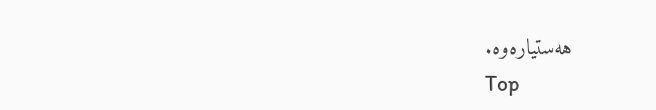هەستیارەوە.
Top